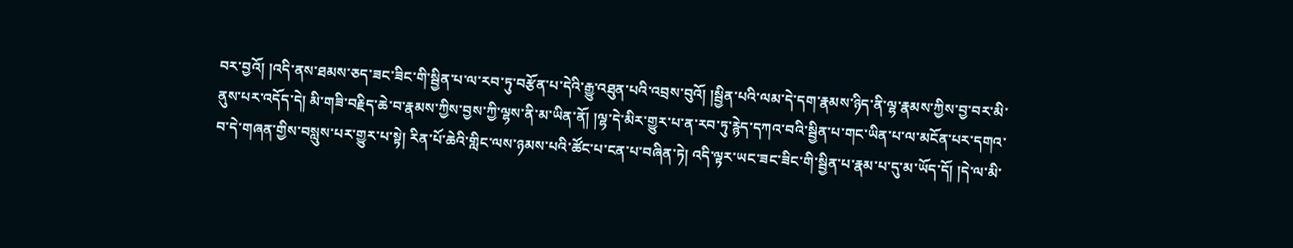བར་བྱའོ། །འདི་ནས་ཐམས་ཅད་ཟང་ཟིང་གི་སྦྱིན་པ་ལ་རབ་ཏུ་བརྩོན་པ་དེའི་རྒྱུ་འཐུན་པའི་འབྲས་བུའོ། །སྦྱིན་པའི་ལམ་དེ་དག་རྣམས་ཉིད་ནི་ལྷ་རྣམས་ཀྱིས་བྱ་བར་མི་ནུས་པར་འདོད་དེ། མི་གཟི་བརྗིད་ཆེ་བ་རྣམས་ཀྱིས་བྱས་ཀྱི་ལྷས་ནི་མ་ཡིན་ནོ། །ལྷ་དེ་མིར་གྱུར་པ་ན་རབ་ཏུ་རྙེད་དཀའ་བའི་སྦྱིན་པ་གང་ཡིན་པ་ལ་མངོན་པར་དགའ་བ་དེ་གཞན་གྱིས་བསླུས་པར་གྱུར་པ་སྟེ། རིན་པོ་ཆེའི་གླིང་ལས་ཉམས་པའི་ཚོང་པ་ངན་པ་བཞིན་ཏེ། འདི་ལྟར་ཡང་ཟང་ཟིང་གི་སྦྱིན་པ་རྣམ་པ་དུ་མ་ཡོད་དོ། །དེ་ལ་མི་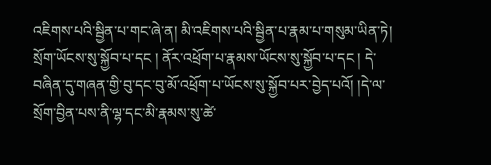འཇིགས་པའི་སྦྱིན་པ་གང་ཞེ་ན། མི་འཇིགས་པའི་སྦྱིན་པ་རྣམ་པ་གསུམ་ཡིན་ཏེ། སྲོག་ཡོངས་སུ་སྐྱོབ་པ་དང ། ནོར་འཕྲོག་པ་རྣམས་ཡོངས་སུ་སྐྱོབ་པ་དང ། དེ་བཞིན་དུ་གཞན་གྱི་བུ་དང་བུ་མོ་འཕྲོག་པ་ཡོངས་སུ་སྐྱོབ་པར་བྱེད་པའོ། །དེ་ལ་སྲོག་བྱིན་པས་ནི་ལྷ་དང་མི་རྣམས་སུ་ཚེ་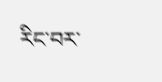རིང་བར་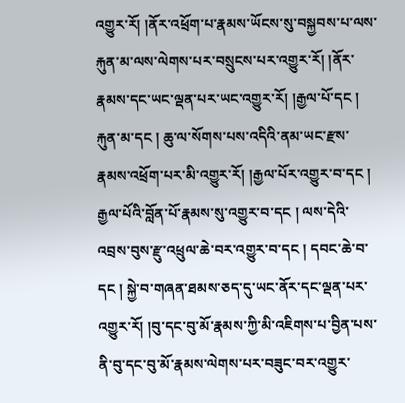འགྱུར་རོ། །ནོར་འཕྲོག་པ་རྣམས་ཡོངས་སུ་བསྐྱབས་པ་ལས་རྐུན་མ་ལས་ལེགས་པར་བསྲུངས་པར་འགྱུར་རོ། །ནོར་རྣམས་དང་ཡང་ལྡན་པར་ཡང་འགྱུར་རོ། །རྒྱལ་པོ་དང ། རྐུན་མ་དང ། ཆུ་ལ་སོགས་པས་འདིའི་ནམ་ཡང་རྫས་རྣམས་འཕྲོག་པར་མི་འགྱུར་རོ། །རྒྱལ་པོར་འགྱུར་བ་དང ། རྒྱལ་པོའི་བློན་པོ་རྣམས་སུ་འགྱུར་བ་དང ། ལས་དེའི་འབྲས་བུས་རྫུ་འཕྲུལ་ཆེ་བར་འགྱུར་བ་དང ། དབང་ཆེ་བ་དང ། སྐྱེ་བ་གཞན་ཐམས་ཅད་དུ་ཡང་ནོར་དང་ལྡན་པར་འགྱུར་རོ། །བུ་དང་བུ་མོ་རྣམས་ཀྱི་མི་འཇིགས་པ་བྱིན་པས་ནི་བུ་དང་བུ་མོ་རྣམས་ལེགས་པར་བཟུང་བར་འགྱུར་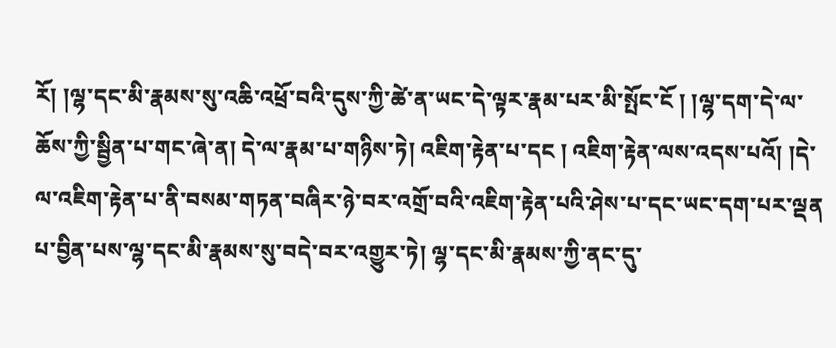རོ། །ལྷ་དང་མི་རྣམས་སུ་འཆི་འཕྲོ་བའི་དུས་ཀྱི་ཚེ་ན་ཡང་དེ་ལྟར་རྣམ་པར་མི་སྤོང་ངོ ། །ལྷ་དག་དེ་ལ་ཆོས་ཀྱི་སྦྱིན་པ་གང་ཞེ་ན། དེ་ལ་རྣམ་པ་གཉིས་ཏེ། འཇིག་རྟེན་པ་དང ། འཇིག་རྟེན་ལས་འདས་པའོ། །དེ་ལ་འཇིག་རྟེན་པ་ནི་བསམ་གཏན་བཞིར་ཉེ་བར་འགྲོ་བའི་འཇིག་རྟེན་པའི་ཤེས་པ་དང་ཡང་དག་པར་ལྡན
པ་བྱིན་པས་ལྷ་དང་མི་རྣམས་སུ་བདེ་བར་འགྱུར་ཏེ། ལྷ་དང་མི་རྣམས་ཀྱི་ནང་དུ་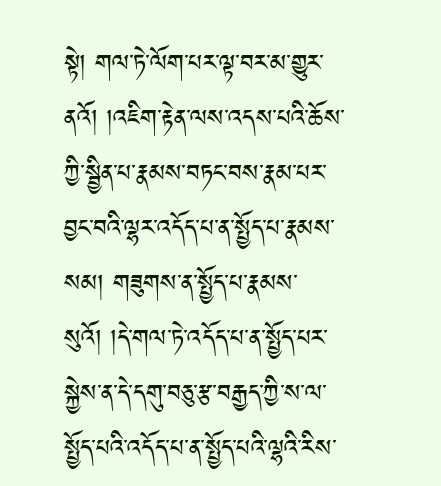སྟེ། གལ་ཏེ་ལོག་པར་ལྟ་བར་མ་གྱུར་ནའོ། །འཇིག་རྟེན་ལས་འདས་པའི་ཆོས་ཀྱི་སྦྱིན་པ་རྣམས་བཏང་བས་རྣམ་པར་བྱང་བའི་ལྷར་འདོད་པ་ན་སྤྱོད་པ་རྣམས་སམ། གཟུགས་ན་སྤྱོད་པ་རྣམས་སུའོ། །དེ་གལ་ཏེ་འདོད་པ་ན་སྤྱོད་པར་སྐྱེས་ན་དེ་དགུ་བཅུ་རྩ་བརྒྱད་ཀྱི་ས་ལ་སྤྱོད་པའི་འདོད་པ་ན་སྤྱོད་པའི་ལྷའི་རིས་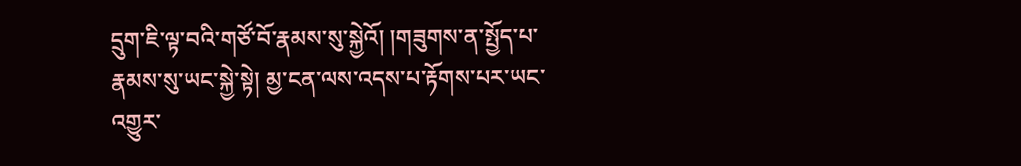དྲུག་ཇི་ལྟ་བའི་གཙོ་བོ་རྣམས་སུ་སྐྱེའོ། །གཟུགས་ན་སྤྱོད་པ་རྣམས་སུ་ཡང་སྐྱེ་སྟེ། མྱ་ངན་ལས་འདས་པ་རྟོགས་པར་ཡང་འགྱུར་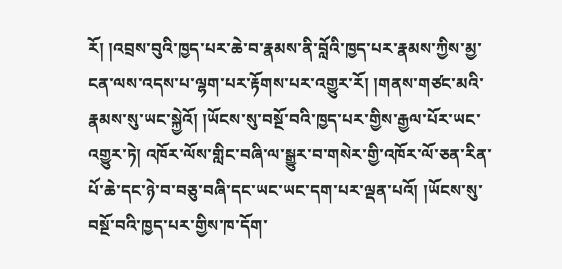རོ། །འབྲས་བུའི་ཁྱད་པར་ཆེ་བ་རྣམས་ནི་བློའི་ཁྱད་པར་རྣམས་ཀྱིས་མྱ་ངན་ལས་འདས་པ་ལྷག་པར་རྟོགས་པར་འགྱུར་རོ། །གནས་གཙང་མའི་རྣམས་སུ་ཡང་སྐྱེའོ། །ཡོངས་སུ་བསྔོ་བའི་ཁྱད་པར་གྱིས་རྒྱལ་པོར་ཡང་འགྱུར་ཏེ། འཁོར་ལོས་གླིང་བཞི་ལ་སྒྱུར་བ་གསེར་གྱི་འཁོར་ལོ་ཅན་རིན་པོ་ཆེ་དང་ཉེ་བ་བཅུ་བཞི་དང་ཡང་ཡང་དག་པར་ལྡན་པའོ། །ཡོངས་སུ་བསྔོ་བའི་ཁྱད་པར་གྱིས་ཁ་དོག་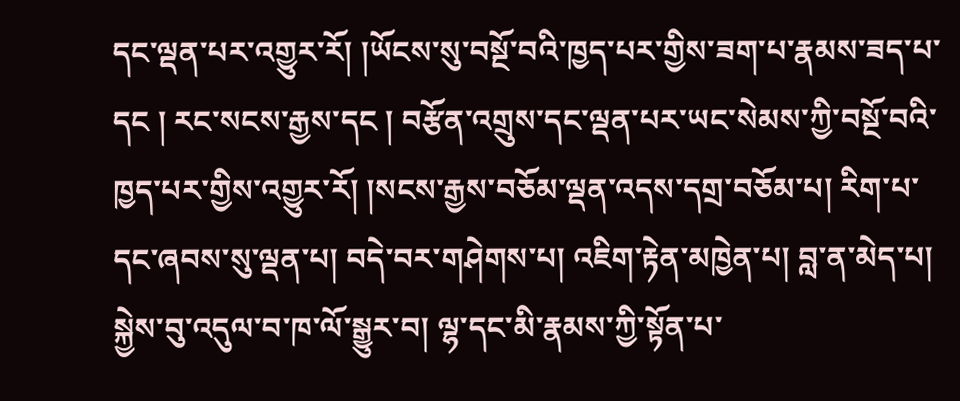དང་ལྡན་པར་འགྱུར་རོ། །ཡོངས་སུ་བསྔོ་བའི་ཁྱད་པར་གྱིས་ཟག་པ་རྣམས་ཟད་པ་དང ། རང་སངས་རྒྱས་དང ། བརྩོན་འགྲུས་དང་ལྡན་པར་ཡང་སེམས་ཀྱི་བསྔོ་བའི་ཁྱད་པར་གྱིས་འགྱུར་རོ། །སངས་རྒྱས་བཅོམ་ལྡན་འདས་དགྲ་བཅོམ་པ། རིག་པ་དང་ཞབས་སུ་ལྡན་པ། བདེ་བར་གཤེགས་པ། འཇིག་རྟེན་མཁྱེན་པ། བླ་ན་མེད་པ། སྐྱེས་བུ་འདུལ་བ་ཁ་ལོ་སྒྱུར་བ། ལྷ་དང་མི་རྣམས་ཀྱི་སྟོན་པ་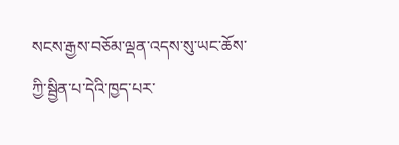སངས་རྒྱས་བཅོམ་ལྡན་འདས་སུ་ཡང་ཆོས་ཀྱི་སྦྱིན་པ་དེའི་ཁྱད་པར་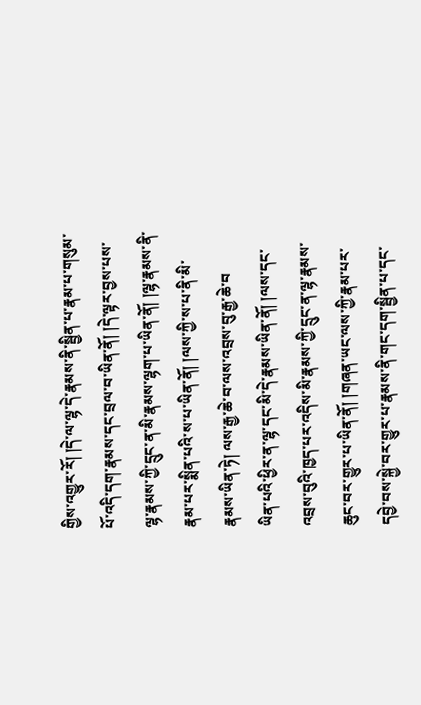གྱིས་འགྱུར་རོ། །དེ་ལ་ལྷ་དེ་རྣམས་ནི་སྦྱིན་པ་རྣམ་པ་གསུམ་པོ་འདི་དག་རྣམས་དང་བྲལ་བ་ཡིན་ནོ། །དེ་ལྟར་བྱས་པས་ལྷ་རྣམས་ཀྱི་དྲུང་ན་མི་རྣམས་ལྷག་པ་ཡིན་ནོ། །ལྷ་རྣམས་ནི་རྣམ་པར་སྨིན་པའི་ས་པ་ཡིན་ནོ། །ལས་ཀྱི་ས་པ་ནི་མི་རྣམས་ཡིན་ཏེ། ལས་རྒྱ་ཆེ་བ་ལས་འབྲས་བུ་རྒྱ་ཆེ་བ
ཡིན་པའི་ཕྱིར་ན་ལྷ་དང་མི་དེ་རྣམས་ཡིན་ནོ། །ལས་དང་འབྲས་བུའི་ཁྱད་པར་འདིས་མི་རྣམས་ཀྱི་དྲུང་ན་ལྷ་རྣམས་ཆུང་བར་གྱུར་པ་ཡིན་ནོ། །གཞན་ཡང་ལས་ཀྱི་རྣམ་པར་དབྱེ་བས་སྐྱེ་བར་གྱུར་པ་རྣམས་ནི་གང་དག་སྦྱིན་པ་དང་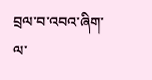བྲལ་བ་འབའ་ཞིག་ལ་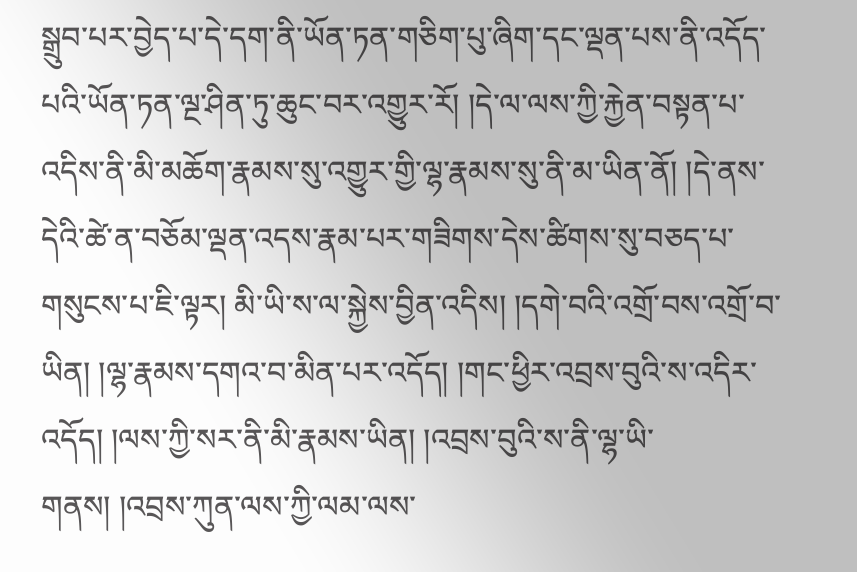སྒྲུབ་པར་བྱེད་པ་དེ་དག་ནི་ཡོན་ཏན་གཅིག་པུ་ཞིག་དང་ལྡན་པས་ནི་འདོད་པའི་ཡོན་ཏན་ལྔ་ཤིན་ཏུ་ཆུང་བར་འགྱུར་རོ། །དེ་ལ་ལས་ཀྱི་རྐྱེན་བསྟན་པ་འདིས་ནི་མི་མཆོག་རྣམས་སུ་འགྱུར་གྱི་ལྷ་རྣམས་སུ་ནི་མ་ཡིན་ནོ། །དེ་ནས་དེའི་ཚེ་ན་བཅོམ་ལྡན་འདས་རྣམ་པར་གཟིགས་དེས་ཚིགས་སུ་བཅད་པ་གསུངས་པ་ཇི་ལྟར། མི་ཡི་ས་ལ་སྐྱེས་བྱིན་འདིས། །དགེ་བའི་འགྲོ་བས་འགྲོ་བ་ཡིན། །ལྷ་རྣམས་དགའ་བ་མིན་པར་འདོད། །གང་ཕྱིར་འབྲས་བུའི་ས་འདིར་འདོད། །ལས་ཀྱི་སར་ནི་མི་རྣམས་ཡིན། །འབྲས་བུའི་ས་ནི་ལྷ་ཡི་གནས། །འབྲས་ཀུན་ལས་ཀྱི་ལམ་ལས་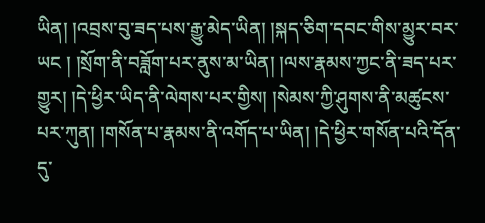ཡིན། །འབྲས་བུ་ཟད་པས་རྒྱུ་མེད་ཡིན། །སྐད་ཅིག་དབང་གིས་མྱུར་བར་ཡང ། །སྲོག་ནི་བཟློག་པར་ནུས་མ་ཡིན། །ལས་རྣམས་ཀྱང་ནི་ཟད་པར་གྱུར། །དེ་ཕྱིར་ཡིད་ནི་ལེགས་པར་གྱིས། །སེམས་ཀྱི་ཤུགས་ནི་མཚུངས་པར་ཀུན། །གསོན་པ་རྣམས་ནི་འགོད་པ་ཡིན། །དེ་ཕྱིར་གསོན་པའི་དོན་དུ་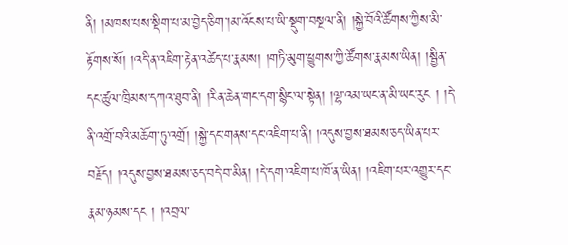ནི། །མཁས་པས་སྡིག་པ་མ་བྱེད་ཅིག་།མ་འོངས་པ་ཡི་སྡུག་བསྔལ་ནི། །སྐྱེ་བོའི་ཚོགས་ཀྱིས་མི་རྟོགས་སོ། །འདི་ན་འཇིག་རྟེན་འཚེད་པ་རྣམས། །གཏི་མུག་ཕྱུགས་ཀྱི་ཚོགས་རྣམས་ཡིན། །སྦྱིན་དང་ཚུལ་ཁྲིམས་དཀའ་ཐུབ་ནི། །རིན་ཆེན་གང་དག་སྙིང་ལ་སྟེན། །ལྷ་འམ་ཡང་ན་མི་ཡང་རུང ། །དེ་ནི་འགྲོ་བའི་མཆོག་ཏུ་འགྲོ། །སྐྱེ་དང་གནས་དང་འཇིག་པ་ནི། །འདུས་བྱས་ཐམས་ཅད་ཡིན་པར་བརྗོད། །འདུས་བྱས་ཐམས་ཅད་བདེ་བ་མིན། །དེ་དག་འཇིག་པ་ཁོ་ན་ཡིན། །འཇིག་པར་འགྱུར་དང་རྣམ་ཉམས་དང ། །འབྲལ་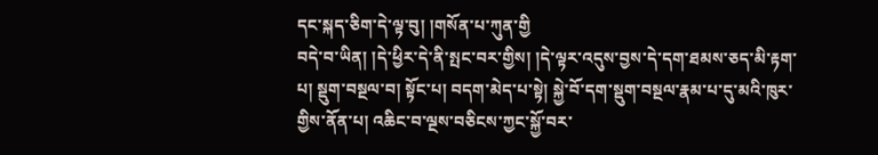དང་སྐད་ཅིག་དེ་ལྟ་བུ། །གསོན་པ་ཀུན་གྱི
བདེ་བ་ཡིན། །དེ་ཕྱིར་དེ་ནི་སྤང་བར་གྱིས། །དེ་ལྟར་འདུས་བྱས་དེ་དག་ཐམས་ཅད་མི་རྟག་པ། སྡུག་བསྔལ་བ། སྟོང་པ། བདག་མེད་པ་སྟེ། སྐྱེ་བོ་དག་སྡུག་བསྔལ་རྣམ་པ་དུ་མའི་ཁུར་གྱིས་ནོན་པ། འཆིང་བ་ལྔས་བཅིངས་ཀྱང་སྐྱོ་བར་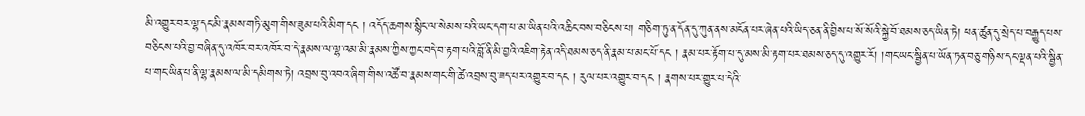མི་འགྱུར་བར་ལྷ་དང་མི་རྣམས་གཏི་མུག་གིས་ཟུམ་པའི་མིག་དང ། འདོད་ཆགས་སྙིང་ལ་སེམས་པའི་ཡང་དག་པ་མ་ཡིན་པའི་འཆིང་བས་བཅིངས་པ། གཅིག་ཏུ་ན་དོན་དུ་ཀུན་ནས་མངོན་པར་ཞེན་པའི་ཡིད་ཅན་ནི་བྱིས་པ་སོ་སོའི་སྐྱེ་བོ་ཐམས་ཅད་ཡིན་ཏེ། ཕན་ཚུན་དུ་སྲེད་པ་བརྒྱུད་པས་བཅིངས་པའི་བྱ་བཞིན་དུ་འཁོར་བར་འཁོར་བ་དེ་རྣམས་ལ་ལྷ་འམ་མི་རྣམས་ཀྱིས་ཀྱང་བདེ་བ་རྟག་པའི་བློ་ནི་མི་བྱའི་འཇིག་རྟེན་འདི་ཐམས་ཅད་ནི་རྣམ་པ་མང་པོ་དང ། རྣམ་པར་རྟོག་པ་དུ་མས་མི་རྟག་པར་ཐམས་ཅད་དུ་འགྱུར་རོ། །གང་ཡང་སྦྱིན་པ་ཡོན་ཏན་བཅུ་གཉིས་དང་ལྡན་པའི་སྦྱིན་པ་གང་ཡིན་པ་ནི་ལྷ་རྣམས་ལ་མི་དམིགས་ཏེ། འབྲས་བུ་འབའ་ཞིག་གིས་འཚོ་བ་རྣམས་གང་གི་ཚེ་འབྲས་བུ་ཟད་པར་འགྱུར་བ་དང ། རུལ་པར་འགྱུར་བ་དང ། རྣགས་པར་གྱུར་པ་དེའི་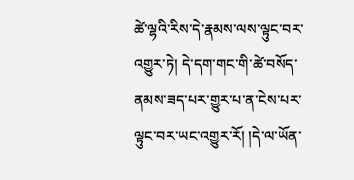ཚེ་ལྷའི་རིས་དེ་རྣམས་ལས་ལྟུང་བར་འགྱུར་ཏེ། དེ་དག་གང་གི་ཚེ་བསོད་ནམས་ཟད་པར་གྱུར་པ་ན་ངེས་པར་ལྟུང་བར་ཡང་འགྱུར་རོ། །དེ་ལ་ཡོན་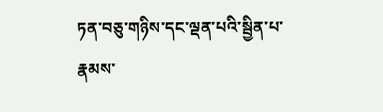ཏན་བཅུ་གཉིས་དང་ལྡན་པའི་སྦྱིན་པ་རྣམས་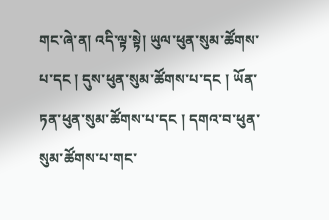གང་ཞེ་ན། འདི་ལྟ་སྟེ། ཡུལ་ཕུན་སུམ་ཚོགས་པ་དང ། དུས་ཕུན་སུམ་ཚོགས་པ་དང ། ཡོན་ཏན་ཕུན་སུམ་ཚོགས་པ་དང ། དགའ་བ་ཕུན་སུམ་ཚོགས་པ་གང་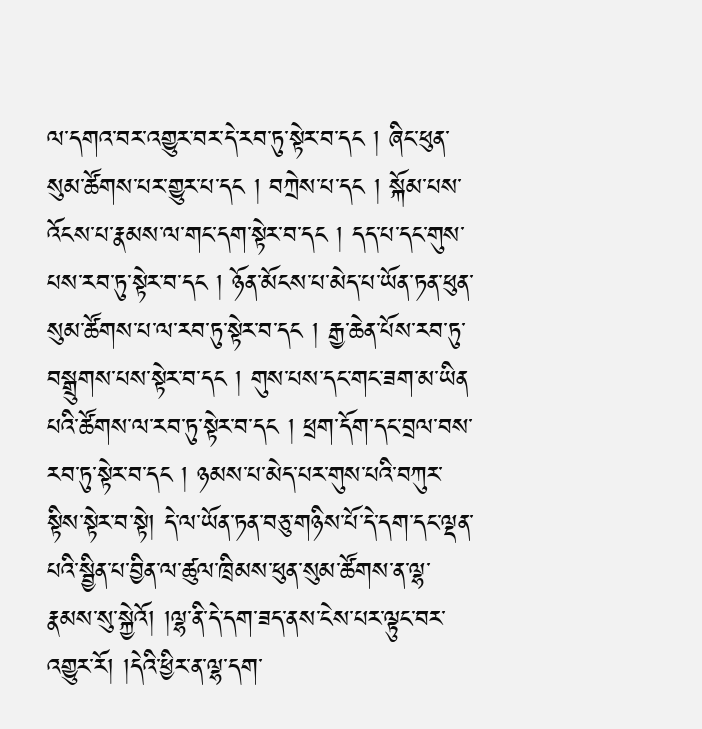ལ་དགའ་བར་འགྱུར་བར་དེ་རབ་ཏུ་སྟེར་བ་དང ། ཞིང་ཕུན་སུམ་ཚོགས་པར་གྱུར་པ་དང ། བཀྲེས་པ་དང ། སྐོམ་པས་འོངས་པ་རྣམས་ལ་གང་དག་སྟེར་བ་དང ། དད་པ་དང་གུས་པས་རབ་ཏུ་སྟེར་བ་དང ། ཉོན་མོངས་པ་མེད་པ་ཡོན་ཏན་ཕུན་སུམ་ཚོགས་པ་ལ་རབ་ཏུ་སྟེར་བ་དང ། རྒྱ་ཆེན་པོས་རབ་ཏུ་བསྒྲུགས་པས་སྟེར་བ་དང ། གུས་པས་དང་གང་ཟག་མ་ཡིན
པའི་ཚོགས་ལ་རབ་ཏུ་སྟེར་བ་དང ། ཕྲག་དོག་དང་བྲལ་བས་རབ་ཏུ་སྟེར་བ་དང ། ཉམས་པ་མེད་པར་གུས་པའི་བཀུར་སྟིས་སྟེར་བ་སྟེ། དེ་ལ་ཡོན་ཏན་བཅུ་གཉིས་པོ་དེ་དག་དང་ལྡན་པའི་སྦྱིན་པ་བྱིན་ལ་ཚུལ་ཁྲིམས་ཕུན་སུམ་ཚོགས་ན་ལྷ་རྣམས་སུ་སྐྱེའོ། །ལྷ་ནི་དེ་དག་ཟད་ནས་ངེས་པར་ལྟུང་བར་འགྱུར་རོ། །དེའི་ཕྱིར་ན་ལྷ་དག་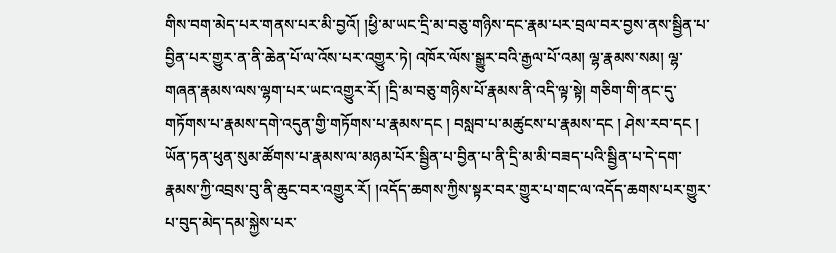གིས་བག་མེད་པར་གནས་པར་མི་བྱའོ། །ཕྱི་མ་ཡང་དྲི་མ་བཅུ་གཉིས་དང་རྣམ་པར་བྲལ་བར་བྱས་ནས་སྦྱིན་པ་བྱིན་པར་གྱུར་ན་ནི་ཆེན་པོ་ལ་འོས་པར་འགྱུར་ཏེ། འཁོར་ལོས་སྒྱུར་བའི་རྒྱལ་པོ་འམ། ལྷ་རྣམས་སམ། ལྷ་གཞན་རྣམས་ལས་ལྷག་པར་ཡང་འགྱུར་རོ། །དྲི་མ་བཅུ་གཉིས་པོ་རྣམས་ནི་འདི་ལྟ་སྟེ། གཅིག་གི་ནང་དུ་གཏོགས་པ་རྣམས་དགེ་འདུན་གྱི་གཏོགས་པ་རྣམས་དང ། བསླབ་པ་མཚུངས་པ་རྣམས་དང ། ཤེས་རབ་དང ། ཡོན་ཏན་ཕུན་སུམ་ཚོགས་པ་རྣམས་ལ་མཉམ་པོར་སྦྱིན་པ་བྱིན་པ་ནི་དྲི་མ་མི་བཟད་པའི་སྦྱིན་པ་དེ་དག་རྣམས་ཀྱི་འབྲས་བུ་ནི་ཆུང་བར་འགྱུར་རོ། །འདོད་ཆགས་ཀྱིས་སྟར་བར་གྱུར་པ་གང་ལ་འདོད་ཆགས་པར་གྱུར་པ་བུད་མེད་དམ་སྐྱེས་པར་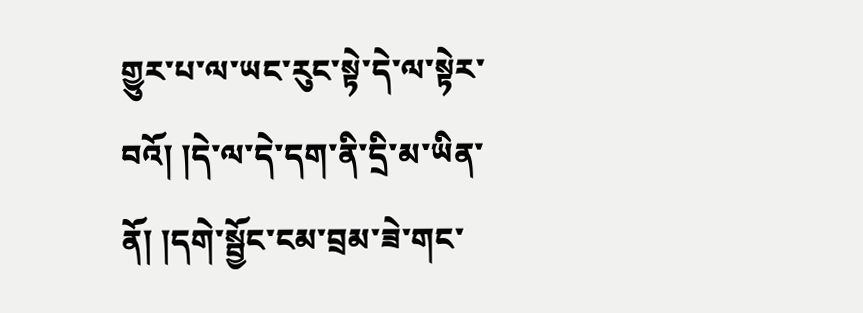གྱུར་པ་ལ་ཡང་རུང་སྟེ་དེ་ལ་སྟེར་བའོ། །དེ་ལ་དེ་དག་ནི་དྲི་མ་ཡིན་ནོ། །དགེ་སྦྱོང་ངམ་བྲམ་ཟེ་གང་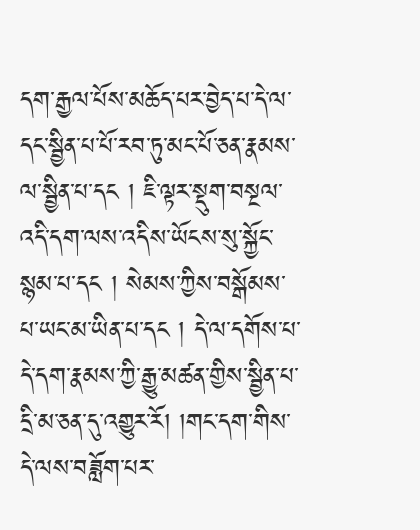དག་རྒྱལ་པོས་མཆོད་པར་བྱེད་པ་དེ་ལ་དང་སྦྱིན་པ་པོ་རབ་ཏུ་མང་པོ་ཅན་རྣམས་ལ་སྦྱིན་པ་དང ། ཇི་ལྟར་སྡུག་བསྔལ་འདི་དག་ལས་འདིས་ཡོངས་སུ་སྐྱོང་སྙམ་པ་དང ། སེམས་ཀྱིས་བསྒོམས་པ་ཡང་མ་ཡིན་པ་དང ། དེ་ལ་དགོས་པ་དེ་དག་རྣམས་ཀྱི་རྒྱུ་མཚན་གྱིས་སྦྱིན་པ་དྲི་མ་ཅན་དུ་འགྱུར་རོ། །གང་དག་གིས་དེ་ལས་བཟློག་པར་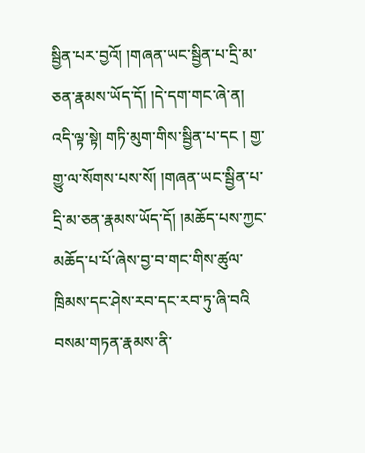སྦྱིན་པར་བྱའོ། །གཞན་ཡང་སྦྱིན་པ་དྲི་མ་ཅན་རྣམས་ཡོད་དོ། །དེ་དག་གང་ཞེ་ན། འདི་ལྟ་སྟེ། གཏི་མུག་གིས་སྦྱིན་པ་དང ། གྱ་གྱུ་ལ་སོགས་པས་སོ། །གཞན་ཡང་སྦྱིན་པ་དྲི་མ་ཅན་རྣམས་ཡོད་དོ། །མཆོད་པས་ཀྱང་མཆོད་པ་པོ་ཞེས་བྱ་བ་གང་གིས་ཚུལ་ཁྲིམས་དང་ཤེས་རབ་དང་རབ་ཏུ་ཞི་བའི
བསམ་གཏན་རྣམས་ནི་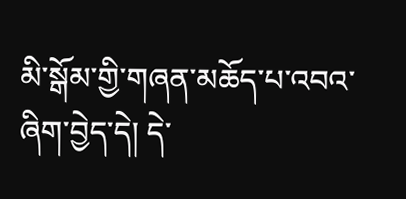མི་སྒོམ་གྱི་གཞན་མཆོད་པ་འབའ་ཞིག་བྱེད་དེ། དེ་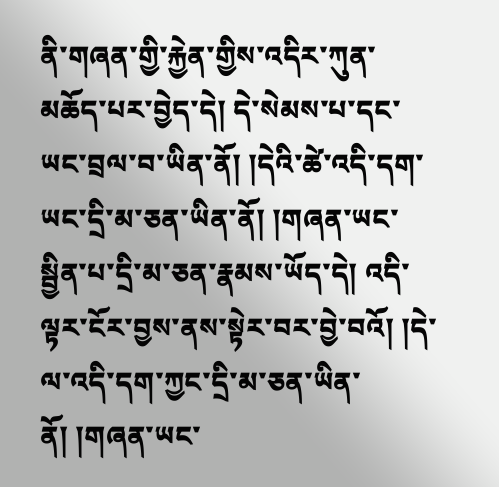ནི་གཞན་གྱི་རྐྱེན་གྱིས་འདིར་ཀུན་མཆོད་པར་བྱེད་དེ། དེ་སེམས་པ་དང་ཡང་བྲལ་བ་ཡིན་ནོ། །དེའི་ཚེ་འདི་དག་ཡང་དྲི་མ་ཅན་ཡིན་ནོ། །གཞན་ཡང་སྦྱིན་པ་དྲི་མ་ཅན་རྣམས་ཡོད་དེ། འདི་ལྟར་ངོར་བྱས་ནས་སྟེར་བར་བྱེ་བའོ། །དེ་ལ་འདི་དག་ཀྱང་དྲི་མ་ཅན་ཡིན་ནོ། །གཞན་ཡང་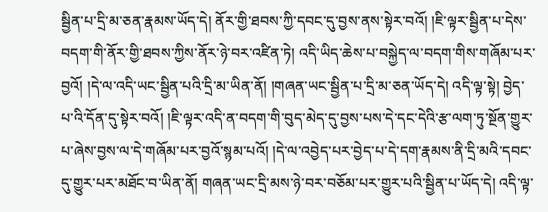སྦྱིན་པ་དྲི་མ་ཅན་རྣམས་ཡོད་དེ། ནོར་གྱི་ཐབས་ཀྱི་དབང་དུ་བྱས་ནས་སྟེར་བའོ། །ཇི་ལྟར་སྦྱིན་པ་དེས་བདག་གི་ནོར་གྱི་ཐབས་ཀྱིས་ནོར་ཉེ་བར་འཛིན་ཏེ། འདི་ཡིད་ཆེས་པ་བསྐྱེད་ལ་བདག་གིས་གཞོམ་པར་བྱའོ། །དེ་ལ་འདི་ཡང་སྦྱིན་པའི་དྲི་མ་ཡིན་ནོ། །གཞན་ཡང་སྦྱིན་པ་དྲི་མ་ཅན་ཡོད་དེ། འདི་ལྟ་སྟེ། བྱེད་པ་འི་དོན་དུ་སྟེར་བའོ། །ཇི་ལྟར་འདི་ན་བདག་གི་བུད་མེད་དུ་བྱས་པས་དེ་དང་དེའི་རྩ་ལག་ཏུ་སྔོན་གྱུར་པ་ཞེས་བྱས་ལ་དེ་གཞོམ་པར་བྱའོ་སྙམ་པའོ། །དེ་ལ་འབྱེད་པར་བྱེད་པ་དེ་དག་རྣམས་ནི་དྲི་མའི་དབང་དུ་གྱུར་པར་མཐོང་བ་ཡིན་ནོ། གཞན་ཡང་དྲི་མས་ཉེ་བར་བཅོམ་པར་གྱུར་པའི་སྦྱིན་པ་ཡོད་དེ། འདི་ལྟ་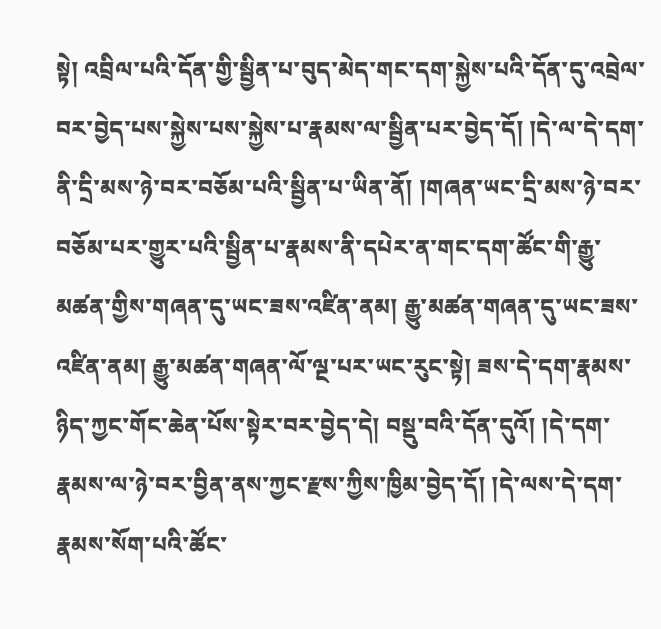སྟེ། འབྲིལ་པའི་དོན་གྱི་སྦྱིན་པ་བུད་མེད་གང་དག་སྐྱེས་པའི་དོན་དུ་འབྲེལ་བར་བྱེད་པས་སྐྱེས་པས་སྐྱེས་པ་རྣམས་ལ་སྦྱིན་པར་བྱེད་དོ། །དེ་ལ་དེ་དག་ནི་དྲི་མས་ཉེ་བར་བཅོམ་པའི་སྦྱིན་པ་ཡིན་ནོ། །གཞན་ཡང་དྲི་མས་ཉེ་བར་བཅོམ་པར་གྱུར་པའི་སྦྱིན་པ་རྣམས་ནི་དཔེར་ན་གང་དག་ཚོང་གི་རྒྱུ་མཚན་གྱིས་གཞན་དུ་ཡང་ཟས་འཛིན་ནམ། རྒྱུ་མཚན་གཞན་དུ་ཡང་ཟས་འཛིན་ནམ། རྒྱུ་མཚན་གཞན་ལོ་ལྔ་པར་ཡང་རུང་སྟེ། ཟས་དེ་དག་རྣམས་ཉིད་ཀྱང་གོང་ཆེན་པོས་སྟེར་བར་བྱེད་དེ། བསྡུ་བའི་དོན་དུའོ། །དེ་དག་རྣམས་ལ་ཉེ་བར་བྱིན་ནས་ཀྱང་རྫས་ཀྱིས་ཁྱིམ་བྱེད་དོ། །དེ་ལས་དེ་དག་རྣམས་སོག་པའི་ཚོང་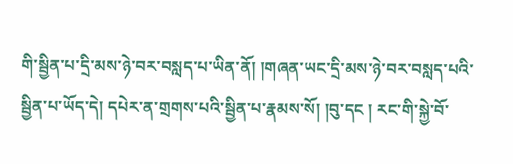གི་སྦྱིན་པ་དྲི་མས་ཉེ་བར་བསླད་པ་ཡིན་ནོ། །གཞན་ཡང་དྲི་མས་ཉེ་བར་བསླད་པའི་སྦྱིན་པ་ཡོད་དེ། དཔེར་ན་གྲགས་པའི་སྦྱིན་པ་རྣམས་སོ། །བུ་དང ། རང་གི་སྐྱེ་བོ་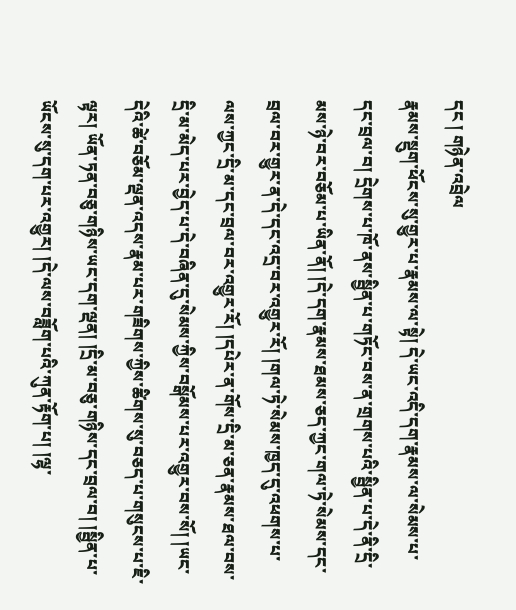དང ། གཉེན་འབྲེལ
རྣམས་སྡུག་ཕོངས་སུ་གྱུར་པ་རྣམས་ལ་སྟེ། དེ་ཡང་འདི་དག་རྣམས་ལ་སེམས་པ་དང་བྲལ་བ། དྲེགས་པ་ཁོ་ནས་སྦྱིན་པ་གཏོང་བས་ན་གྲགས་པའི་སྦྱིན་པ་དེ་ནི་དྲི་མས་ཉེ་བར་བཅོམ་པ་ཡིན་ནོ། །དེ་དག་རྣམས་ཐམས་ཅད་ཀྱང་གལ་ཏེ་སེམས་དང་བྲལ་བར་གྱུར་ན་དེ་དང་འདྲ་བར་འགྱུར་རོ། །གལ་ཏེ་སེམས་ཁྱད་དུ་འཕགས་པ་ལས་ཀྱང་དྲི་མ་དང་བྲལ་བར་འགྱུར་རོ། །དཔེར་ན་གོས་དྲི་མ་ཅན་རྣམས་ཐལ་བས་དྲི་མ་མེད་པར་བྱེད་པ་དེ་བཞིན་དུ་སེམས་ཀྱིས་བསྒོམས་པར་འགྱུར་བས་སོ། །ཡང་དེའི་ཚེ་བཅོམ་ལྡན་འདས་རྣམ་པར་གཟིགས་ཀྱིས་ཚིགས་སུ་བཅད་པ་གསུངས་པ་ཇི་ལྟར། ཡོན་ཏན་བཅུ་གཉིས་ཡང་དག་ལྡན། །དྲི་མ་བཅུ་གཉིས་དང་བྲལ་བ། །སྦྱིན་པ་ཡོངས་སུ་དག་པར་འགྱུར། །དེ་ལས་བཟློག་པའི་ཀུན་རྟོག་པ། །ལྷ་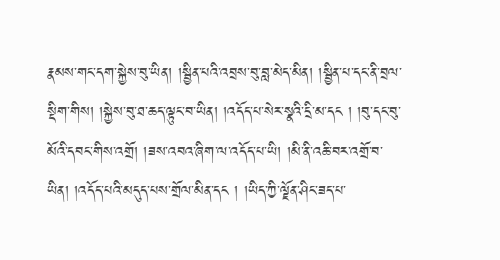རྣམས་གང་དག་སྐྱེས་བུ་ཡིན། །སྦྱིན་པའི་འབྲས་བུ་བླ་མེད་མིན། །སྦྱིན་པ་དང་ནི་བྲལ་སྡིག་གིས། །སྐྱེས་བུ་ཐ་ཆད་ལྟུང་བ་ཡིན། །འདོད་པ་སེར་སྣའི་དྲི་མ་དང ། །བུ་དང་བུ་མོའི་དབང་གིས་འགྲོ། །ཟས་འབའ་ཞིག་ལ་འདོད་པ་ཡི། །མི་ནི་འཆི་བར་འགྲོ་བ་ཡིན། །འདོད་པའི་མདུད་པས་གྲོལ་མིན་དང ། །ཡིད་ཀྱི་ལྗོན་ཤིང་ཟད་པ་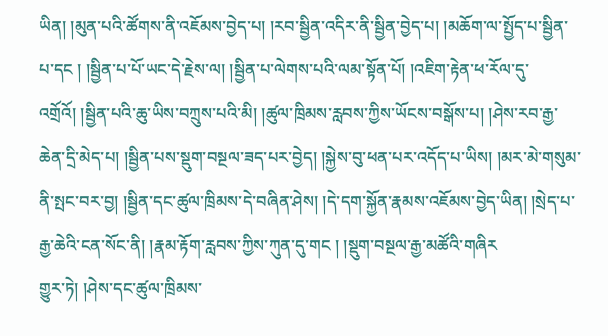ཡིན། །མུན་པའི་ཚོགས་ནི་འཇོམས་བྱེད་པ། །རབ་སྦྱིན་འདིར་ནི་སྦྱིན་བྱེད་པ། །མཆོག་ལ་སྤྱོད་པ་སྦྱིན་པ་དང ། །སྦྱིན་པ་པོ་ཡང་དེ་རྗེས་ལ། །སྦྱིན་པ་ལེགས་པའི་ལམ་སྟོན་པོ། །འཇིག་རྟེན་ཕ་རོལ་དུ་འགྲོའོ། །སྦྱིན་པའི་ཆུ་ཡིས་བཀྲུས་པའི་མི། །ཚུལ་ཁྲིམས་རླབས་ཀྱིས་ཡོངས་བསྒོས་པ། །ཤེས་རབ་རྒྱ་ཆེན་དྲི་མེད་པ། །སྦྱིན་པས་སྡུག་བསྔལ་ཟད་པར་བྱེད། །སྐྱེས་བུ་ཕན་པར་འདོད་པ་ཡིས། །མར་མེ་གསུམ་ནི་སྤང་བར་བྱ། །སྦྱིན་དང་ཚུལ་ཁྲིམས་དེ་བཞིན་ཤེས། །དེ་དག་སྐྱོན་རྣམས་འཇོམས་བྱེད་ཡིན། །སྲེད་པ་རྒྱ་ཆེའི་ངན་སོང་ནི། །རྣམ་རྟོག་རླབས་ཀྱིས་ཀུན་དུ་གང ། །སྡུག་བསྔལ་རྒྱ་མཚོའི་གཞིར
གྱུར་ཏེ། །ཤེས་དང་ཚུལ་ཁྲིམས་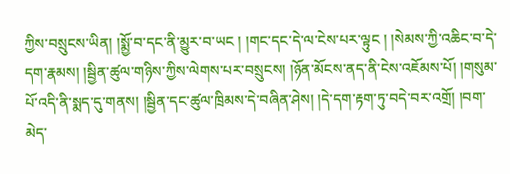ཀྱིས་བསྲུངས་ཡིན། །སྨྱོ་བ་དང་ནི་མྱུར་བ་ཡང ། །གང་དང་དེ་ལ་ངེས་པར་ལྟུང ། །སེམས་ཀྱི་འཆིང་བ་དེ་དག་རྣམས། །སྦྱིན་ཚུལ་གཉིས་ཀྱིས་ལེགས་པར་བསྲུངས། །ཉོན་མོངས་ནད་ནི་ངེས་འཇོམས་པོ། །གསུམ་པོ་འདི་ནི་སྨད་དུ་གནས། །སྦྱིན་དང་ཚུལ་ཁྲིམས་དེ་བཞིན་ཤེས། །དེ་དག་རྟག་ཏུ་བདེ་བར་འགྲོ། །བག་མེད་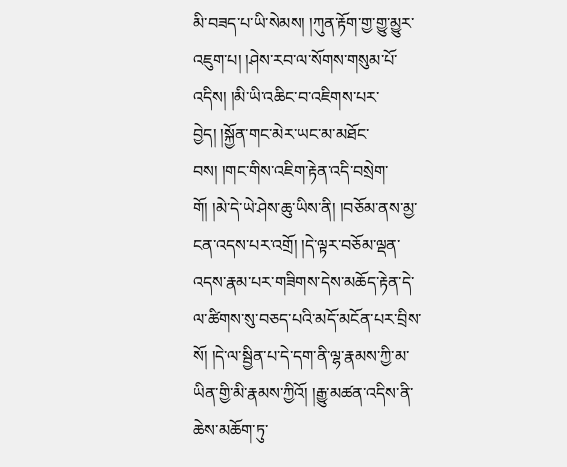མི་བཟད་པ་ཡི་སེམས། །ཀུན་རྟོག་གྱ་གྱུ་མྱུར་འཇུག་པ། །ཤེས་རབ་ལ་སོགས་གསུམ་པོ་འདིས། །མི་ཡི་འཆིང་བ་འཇིགས་པར་བྱེད། །སྐྱོན་གང་མེར་ཡང་མ་མཐོང་བས། །གང་གིས་འཇིག་རྟེན་འདི་བསྲེག་གོ། །མེ་དེ་ཡེ་ཤེས་ཆུ་ཡིས་ནི། །བཅོམ་ནས་མྱ་ངན་འདས་པར་འགྲོ། །དེ་ལྟར་བཅོམ་ལྡན་འདས་རྣམ་པར་གཟིགས་དེས་མཆོད་རྟེན་དེ་ལ་ཚིགས་སུ་བཅད་པའི་མདོ་མངོན་པར་བྲིས་སོ། །དེ་ལ་སྦྱིན་པ་དེ་དག་ནི་ལྷ་རྣམས་ཀྱི་མ་ཡིན་གྱི་མི་རྣམས་ཀྱིའོ། །རྒྱུ་མཚན་འདིས་ནི་ཆེས་མཆོག་ཏུ་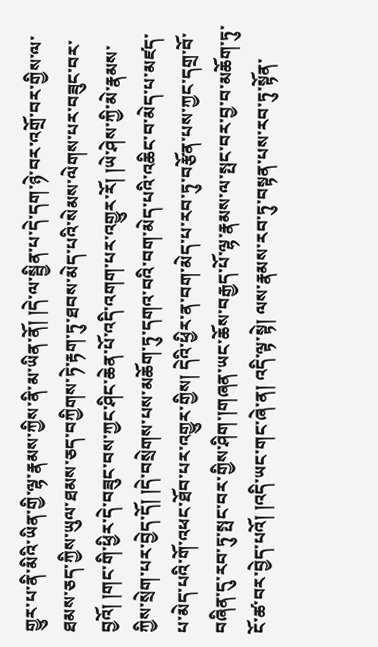གྱུར་པ་ནི་མིའི་ཡིན་གྱི་ལྷ་རྣམས་ཀྱིས་ནི་མ་ཡིན་ནོ། །དེ་ལ་སྦྱིན་པ་དེ་དག་ཉེ་བར་འགྲོ་བར་གྱིས་ལ་ཐམས་ཅད་ཀྱིས་ཡུལ་ཐམས་ཅད་བཀྱིགས་ཏེ་རྟག་ཏུ་ཐབས་མེད་པའི་སེམས་ལེགས་པར་བཟུང་བར་བྱའོ། །གང་གི་ཕྱིར་དེ་བཟུང་བས་ཀྱང་ཤིང་ཆེན་པོ་འདི་འགག་པར་འགྱུར་རོ། །ཡེ་ཤེས་ཀྱི་མེ་རྣམས་ཀྱིས་སྲེག་པར་བྱེད་དོ། །དེ་བསྲེགས་པས་མཆོག་ཏུ་དགའ་བའི་བག་མེད་པའི་འཆིང་བ་མེད་པ་མཛད་པ་མེད་པའི་གོ་འཕང་ཐོབ་པར་འགྱུར་གྱིས། དེའི་ཕྱིར་ན་བག་མེད་པ་རབ་ཏུ་བརྩོན་པས་ཀྱང་དགྲ་བོ་བཞིན་དུ་རབ་ཏུ་སྤང་བར་གྱིས་ཤིག་།གཞན་ཡང་ཆོས་བརྒྱད་པོ་ལྷ་རྣམས་ལ་སྤང་བར་བྱ་བ་མཆོག་ཏུ་ངོ་ཚ་བར་བྱེད་པའོ། །འདི་ཡང་གང་ཞེ་ན། འདི་ལྟ་སྟེ། ལས་རྣམས་རབ་ཏུ་བསྟན་པས་རབ་ཏུ་སྟོན་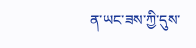ན་ཡང་ཟས་ཀྱི་དུས་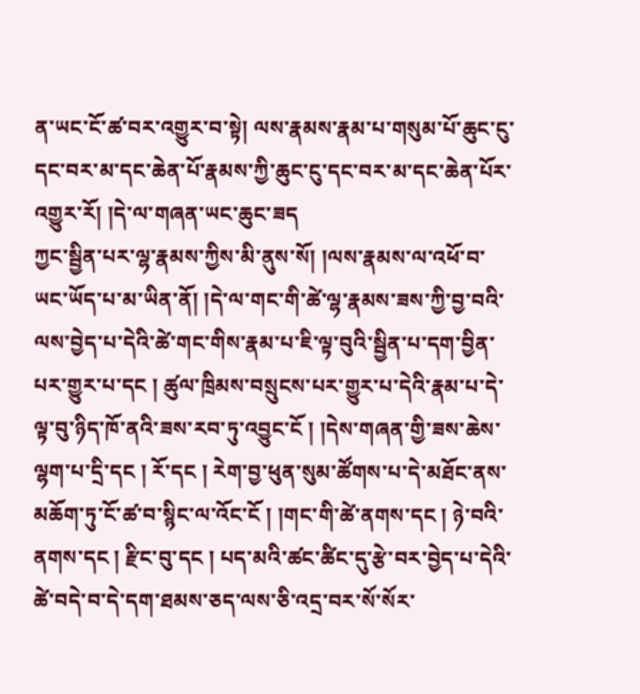ན་ཡང་ངོ་ཚ་བར་འགྱུར་བ་སྟེ། ལས་རྣམས་རྣམ་པ་གསུམ་པོ་ཆུང་ངུ་དང་བར་མ་དང་ཆེན་པོ་རྣམས་ཀྱི་ཆུང་ངུ་དང་བར་མ་དང་ཆེན་པོར་འགྱུར་རོ། །དེ་ལ་གཞན་ཡང་ཆུང་ཟད
ཀྱང་སྦྱིན་པར་ལྷ་རྣམས་ཀྱིས་མི་ནུས་སོ། །ལས་རྣམས་ལ་འཕོ་བ་ཡང་ཡོད་པ་མ་ཡིན་ནོ། །དེ་ལ་གང་གི་ཚེ་ལྷ་རྣམས་ཟས་ཀྱི་བྱ་བའི་ལས་བྱེད་པ་དེའི་ཚེ་གང་གིས་རྣམ་པ་ཇི་ལྟ་བུའི་སྦྱིན་པ་དག་བྱིན་པར་གྱུར་པ་དང ། ཚུལ་ཁྲིམས་བསྲུངས་པར་གྱུར་པ་དེའི་རྣམ་པ་དེ་ལྟ་བུ་ཉིད་ཁོ་ནའི་ཟས་རབ་ཏུ་འབྱུང་ངོ ། །དེས་གཞན་གྱི་ཟས་ཆེས་ལྷག་པ་དྲི་དང ། རོ་དང ། རེག་བྱ་ཕུན་སུམ་ཚོགས་པ་དེ་མཐོང་ནས་མཆོག་ཏུ་ངོ་ཚ་བ་སྙིང་ལ་འོང་ངོ ། །གང་གི་ཚེ་ནགས་དང ། ཉེ་བའི་ནགས་དང ། རྫིང་བུ་དང ། པད་མའི་ཚང་ཚིང་དུ་རྩེ་བར་བྱེད་པ་དེའི་ཚེ་བདེ་བ་དེ་དག་ཐམས་ཅད་ལས་ཅི་འདྲ་བར་སོ་སོར་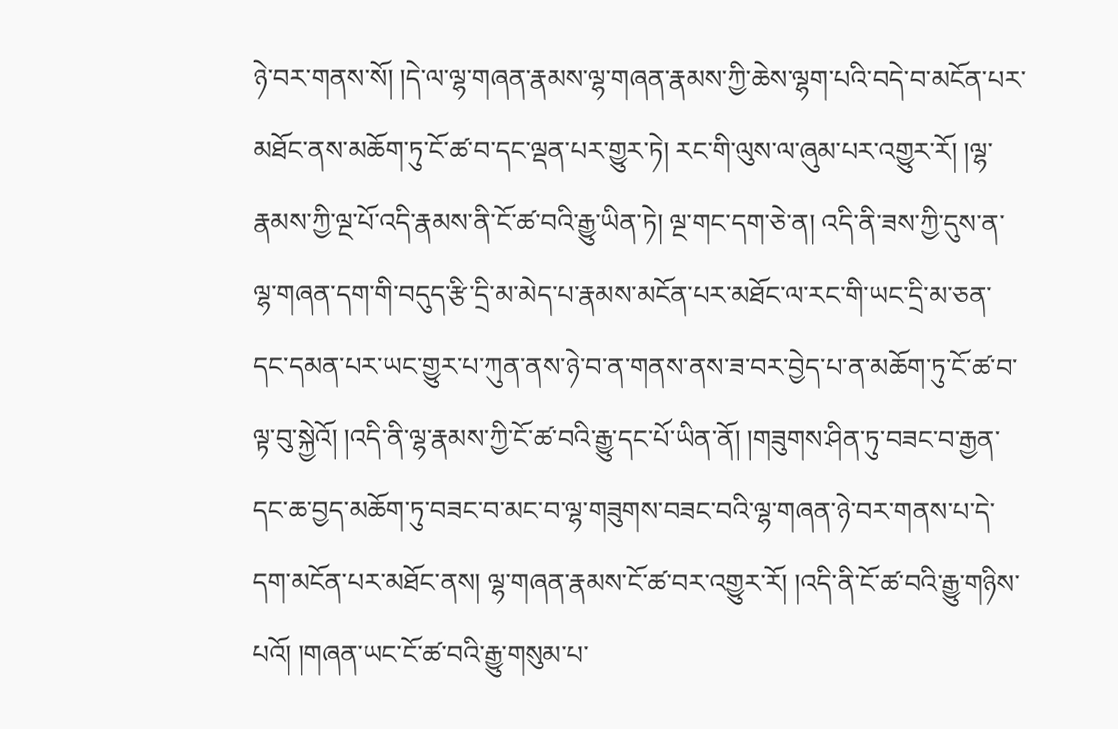ཉེ་བར་གནས་སོ། །དེ་ལ་ལྷ་གཞན་རྣམས་ལྷ་གཞན་རྣམས་ཀྱི་ཆེས་ལྷག་པའི་བདེ་བ་མངོན་པར་མཐོང་ནས་མཆོག་ཏུ་ངོ་ཚ་བ་དང་ལྡན་པར་གྱུར་ཏེ། རང་གི་ལུས་ལ་ཞུམ་པར་འགྱུར་རོ། །ལྷ་རྣམས་ཀྱི་ལྔ་པོ་འདི་རྣམས་ནི་ངོ་ཚ་བའི་རྒྱུ་ཡིན་ཏེ། ལྔ་གང་དག་ཅེ་ན། འདི་ནི་ཟས་ཀྱི་དུས་ན་ལྷ་གཞན་དག་གི་བདུད་རྩི་དྲི་མ་མེད་པ་རྣམས་མངོན་པར་མཐོང་ལ་རང་གི་ཡང་དྲི་མ་ཅན་དང་དམན་པར་ཡང་གྱུར་པ་ཀུན་ནས་ཉེ་བ་ན་གནས་ནས་ཟ་བར་བྱེད་པ་ན་མཆོག་ཏུ་ངོ་ཚ་བ་ལྟ་བུ་སྐྱེའོ། །འདི་ནི་ལྷ་རྣམས་ཀྱི་ངོ་ཚ་བའི་རྒྱུ་དང་པོ་ཡིན་ནོ། །གཟུགས་ཤིན་ཏུ་བཟང་བ་རྒྱན་དང་ཆ་བྱད་མཆོག་ཏུ་བཟང་བ་མང་བ་ལྷ་གཟུགས་བཟང་བའི་ལྷ་གཞན་ཉེ་བར་གནས་པ་དེ་དག་མངོན་པར་མཐོང་ནས། ལྷ་གཞན་རྣམས་ངོ་ཚ་བར་འགྱུར་རོ། །འདི་ནི་ངོ་ཚ་བའི་རྒྱུ་གཉིས་པའོ། །གཞན་ཡང་ངོ་ཚ་བའི་རྒྱུ་གསུམ་པ་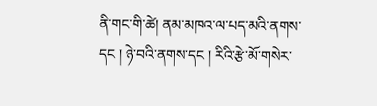ནི་གང་གི་ཚེ། ནམ་མཁའ་ལ་པད་མའི་ནགས་དང ། ཉེ་བའི་ནགས་དང ། རིའི་རྩེ་མོ་གསེར་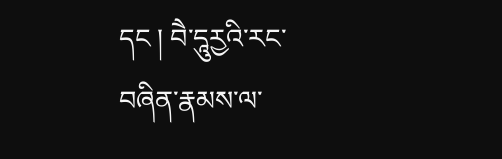དང ། བཻ་དཱུརྱའི་རང་བཞིན་རྣམས་ལ་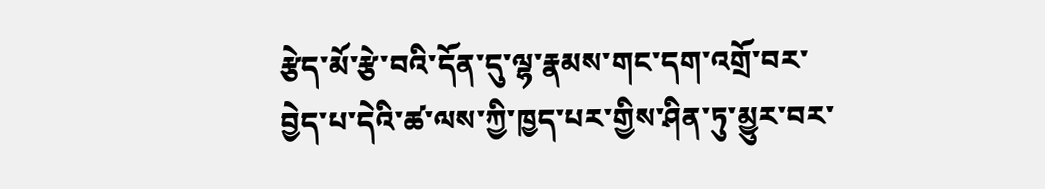རྩེད་མོ་རྩེ་བའི་དོན་དུ་ལྷ་རྣམས་གང་དག་འགྲོ་བར་བྱེད་པ་དེའི་ཚ་ལས་ཀྱི་ཁྱད་པར་གྱིས་ཤིན་ཏུ་མྱུར་བར་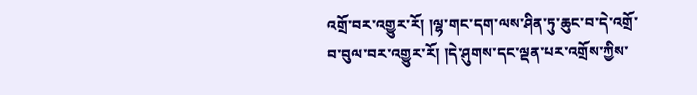འགྲོ་བར་འགྱུར་རོ། །ལྷ་གང་དག་ལས་ཤིན་ཏུ་ཆུང་བ་དེ་འགྲོ་བ་བུལ་བར་འགྱུར་རོ། །དེ་ཤུགས་དང་ལྡན་པར་འགྲོས་ཀྱིས་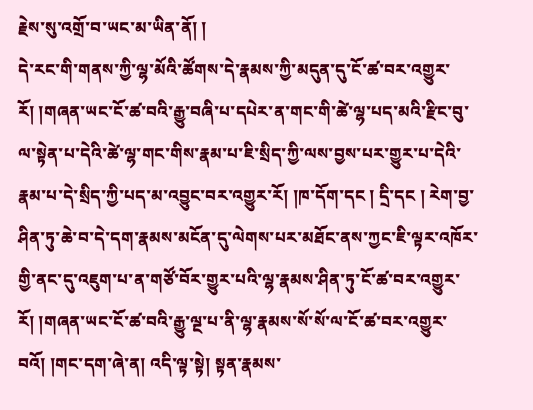རྗེས་སུ་འགྲོ་བ་ཡང་མ་ཡིན་ནོ། །
དེ་རང་གི་གནས་ཀྱི་ལྷ་མོའི་ཚོགས་དེ་རྣམས་ཀྱི་མདུན་དུ་ངོ་ཚ་བར་འགྱུར་རོ། །གཞན་ཡང་ངོ་ཚ་བའི་རྒྱུ་བཞི་པ་དཔེར་ན་གང་གི་ཚེ་ལྷ་པད་མའི་རྫིང་བུ་ལ་སྟེན་པ་དེའི་ཚེ་ལྷ་གང་གིས་རྣམ་པ་ཇི་སྲིད་ཀྱི་ལས་བྱས་པར་གྱུར་པ་དེའི་རྣམ་པ་དེ་སྲིད་ཀྱི་པད་མ་འབྱུང་བར་འགྱུར་རོ། །ཁ་དོག་དང ། དྲི་དང ། རེག་བྱ་ཤིན་ཏུ་ཆེ་བ་དེ་དག་རྣམས་མངོན་དུ་ལེགས་པར་མཐོང་ནས་ཀྱང་ཇི་ལྟར་འཁོར་གྱི་ནང་དུ་འཇུག་པ་ན་གཙོ་བོར་གྱུར་པའི་ལྷ་རྣམས་ཤིན་ཏུ་ངོ་ཚ་བར་འགྱུར་རོ། །གཞན་ཡང་ངོ་ཚ་བའི་རྒྱུ་ལྔ་པ་ནི་ལྷ་རྣམས་སོ་སོ་ལ་ངོ་ཚ་བར་འགྱུར་བའོ། །གང་དག་ཞེ་ན། འདི་ལྟ་སྟེ། སྟན་རྣམས་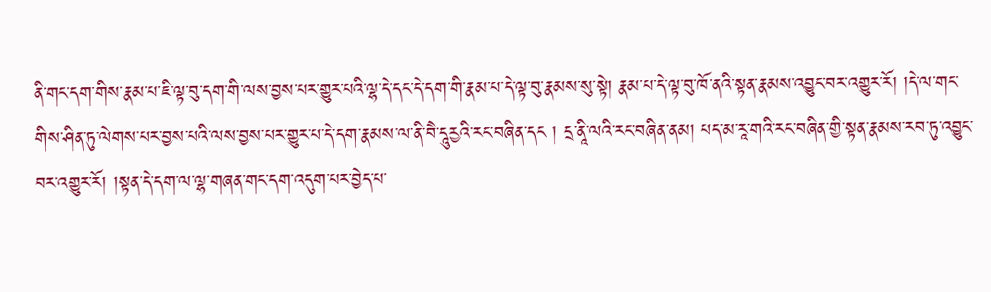ནི་གང་དག་གིས་རྣམ་པ་ཇི་ལྟ་བུ་དག་གི་ལས་བྱས་པར་གྱུར་པའི་ལྷ་དེ་དང་དེ་དག་གི་རྣམ་པ་དེ་ལྟ་བུ་རྣམས་སུ་སྟེ། རྣམ་པ་དེ་ལྟ་བུ་ཁོ་ནའི་སྟན་རྣམས་འབྱུང་བར་འགྱུར་རོ། །དེ་ལ་གང་གིས་ཤིན་ཏུ་ལེགས་པར་བྱས་པའི་ལས་བྱས་པར་གྱུར་པ་དེ་དག་རྣམས་ལ་ནི་བཻ་དཱུརྱའི་རང་བཞིན་དང ། དྲ་ནཱི་ལའི་རང་བཞིན་ནམ། པད་མ་རཱ་གའི་རང་བཞིན་གྱི་སྟན་རྣམས་རབ་ཏུ་འབྱུང་བར་འགྱུར་རོ། །སྟན་དེ་དག་ལ་ལྷ་གཞན་གང་དག་འདུག་པར་བྱེད་པ་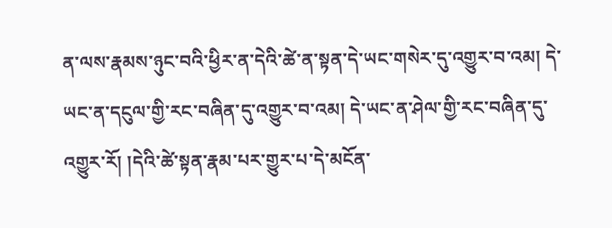ན་ལས་རྣམས་ཉུང་བའི་ཕྱིར་ན་དེའི་ཚེ་ན་སྟན་དེ་ཡང་གསེར་དུ་འགྱུར་བ་འམ། དེ་ཡང་ན་དངུལ་གྱི་རང་བཞིན་དུ་འགྱུར་བ་འམ། དེ་ཡང་ན་ཤེལ་གྱི་རང་བཞིན་དུ་འགྱུར་རོ། །དེའི་ཚེ་སྟན་རྣམ་པར་གྱུར་པ་དེ་མངོན་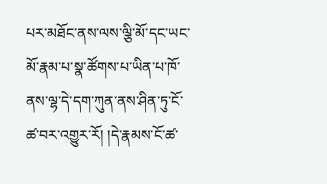པར་མཐོང་ནས་ལས་ལྕི་མོ་དང་ཡང་མོ་རྣམ་པ་སྣ་ཚོགས་པ་ཡིན་པ་ཁོ་ནས་ལྷ་དེ་དག་ཀུན་ནས་ཤིན་ཏུ་ངོ་ཚ་བར་འགྱུར་རོ། །དེ་རྣམས་ངོ་ཚ་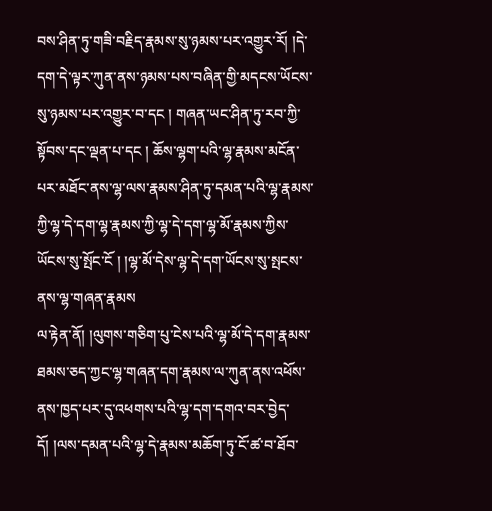བས་ཤིན་ཏུ་གཟི་བརྗིད་རྣམས་སུ་ཉམས་པར་འགྱུར་རོ། །དེ་དག་དེ་ལྟར་ཀུན་ནས་ཉམས་པས་བཞིན་གྱི་མདངས་ཡོངས་སུ་ཉམས་པར་འགྱུར་བ་དང ། གཞན་ཡང་ཤིན་ཏུ་རབ་ཀྱི་སྟོབས་དང་ལྡན་པ་དང ། ཆོས་ལྷག་པའི་ལྷ་རྣམས་མངོན་པར་མཐོང་ནས་ལྷ་ལས་རྣམས་ཤིན་ཏུ་དམན་པའི་ལྷ་རྣམས་ཀྱི་ལྷ་དེ་དག་ལྷ་རྣམས་ཀྱི་ལྷ་དེ་དག་ལྷ་མོ་རྣམས་ཀྱིས་ཡོངས་སུ་སྤོང་ངོ ། །ལྷ་མོ་དེས་ལྷ་དེ་དག་ཡོངས་སུ་སྤངས་ནས་ལྷ་གཞན་རྣམས
ལ་རྟེན་ནོ། །ལུགས་གཅིག་པུ་ངེས་པའི་ལྷ་མོ་དེ་དག་རྣམས་ཐམས་ཅད་ཀྱང་ལྷ་གཞན་དག་རྣམས་ལ་ཀུན་ནས་འཕོས་ནས་ཁྱད་པར་དུ་འཕགས་པའི་ལྷ་དག་དགའ་བར་བྱེད་དོ། །ལས་དམན་པའི་ལྷ་དེ་རྣམས་མཆོག་ཏུ་ངོ་ཚ་བ་ཐོབ་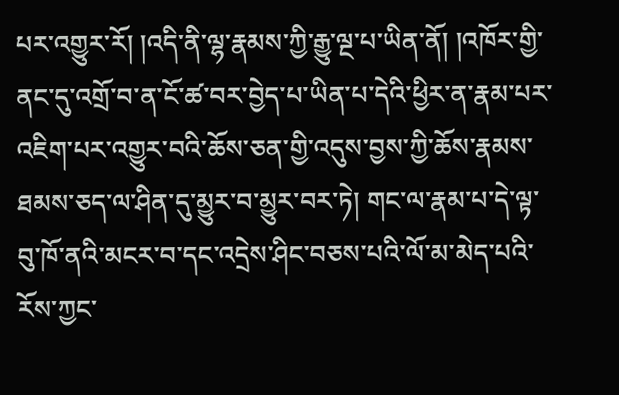པར་འགྱུར་རོ། །འདི་ནི་ལྷ་རྣམས་ཀྱི་རྒྱུ་ལྔ་པ་ཡིན་ནོ། །འཁོར་གྱི་ནང་དུ་འགྲོ་བ་ན་ངོ་ཚ་བར་བྱེད་པ་ཡིན་པ་དེའི་ཕྱིར་ན་རྣམ་པར་འཇིག་པར་འགྱུར་བའི་ཆོས་ཅན་གྱི་འདུས་བྱས་ཀྱི་ཆོས་རྣམས་ཐམས་ཅད་ལ་ཤིན་དུ་མྱུར་བ་མྱུར་བར་ཏེ། གང་ལ་རྣམ་པ་དེ་ལྟ་བུ་ཁོ་ནའི་མངར་བ་དང་འདྲེས་ཤིང་བཅས་པའི་ལོ་མ་མེད་པའི་རོས་ཀྱང་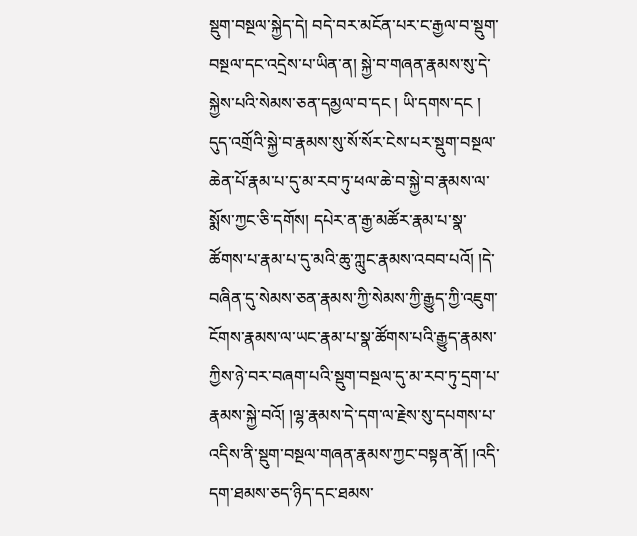སྡུག་བསྔལ་སྐྱེད་དེ། བདེ་བར་མངོན་པར་ང་རྒྱལ་བ་སྡུག་བསྔལ་དང་འདྲེས་པ་ཡིན་ན། སྐྱེ་བ་གཞན་རྣམས་སུ་དེ་སྐྱེས་པའི་སེམས་ཅན་དམྱལ་བ་དང ། ཡི་དགས་དང ། དུད་འགྲོའི་སྐྱེ་བ་རྣམས་སུ་སོ་སོར་ངེས་པར་སྡུག་བསྔལ་ཆེན་པོ་རྣམ་པ་དུ་མ་རབ་ཏུ་ཕལ་ཆེ་བ་སྐྱེ་བ་རྣམས་ལ་སྨོས་ཀྱང་ཅི་དགོས། དཔེར་ན་རྒྱ་མཚོར་རྣམ་པ་སྣ་ཚོགས་པ་རྣམ་པ་དུ་མའི་ཆུ་ཀླུང་རྣམས་འབབ་པའོ། །དེ་བཞིན་དུ་སེམས་ཅན་རྣམས་ཀྱི་སེམས་ཀྱི་རྒྱུད་ཀྱི་འཇུག་ངོགས་རྣམས་ལ་ཡང་རྣམ་པ་སྣ་ཚོགས་པའི་རྒྱུད་རྣམས་ཀྱིས་ཉེ་བར་བཞག་པའི་སྡུག་བསྔལ་དུ་མ་རབ་ཏུ་དྲག་པ་རྣམས་སྐྱེ་བའོ། །ལྷ་རྣམས་དེ་དག་ལ་རྗེས་སུ་དཔགས་པ་འདིས་ནི་སྡུག་བསྔལ་གཞན་རྣམས་ཀྱང་བསྟན་ནོ། །འདི་དག་ཐམས་ཅད་ཉིད་དང་ཐམས་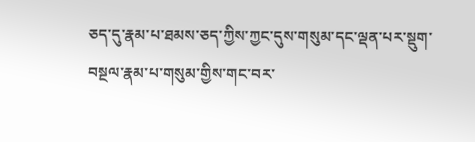ཅད་དུ་རྣམ་པ་ཐམས་ཅད་ཀྱིས་ཀྱང་དུས་གསུམ་དང་ལྡན་པར་སྡུག་བསྔལ་རྣམ་པ་གསུམ་གྱིས་གང་བར་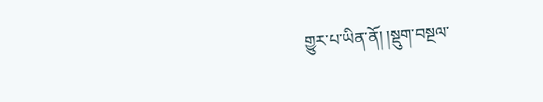གྱུར་པ་ཡིན་ནོ། །སྡུག་བསྔལ་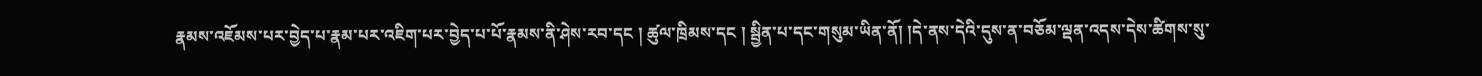རྣམས་འཇོམས་པར་བྱེད་པ་རྣམ་པར་འཇིག་པར་བྱེད་པ་པོ་རྣམས་ནི་ཤེས་རབ་དང ། ཚུལ་ཁྲིམས་དང ། སྦྱིན་པ་དང་གསུམ་ཡིན་ནོ། །དེ་ནས་དེའི་དུས་ན་བཅོམ་ལྡན་འདས་དེས་ཚིགས་སུ་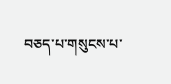བཅད་པ་གསུངས་པ་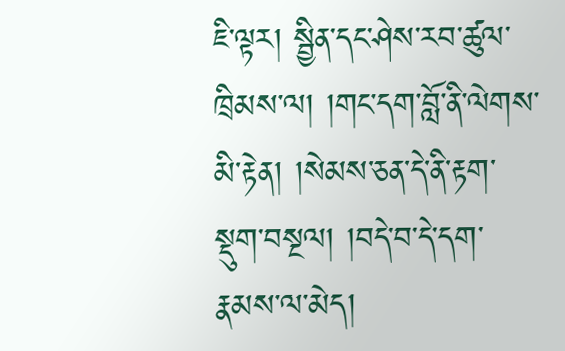ཇི་ལྟར། སྦྱིན་དང་ཤེས་རབ་ཚུལ་ཁྲིམས་ལ། །གང་དག་བློ་ནི་ལེགས་མི་རྟེན། །སེམས་ཅན་དེ་ནི་རྟག་སྡུག་བསྔལ། །བདེ་བ་དེ་དག་རྣམས་ལ་མེད།